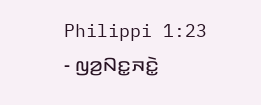Philippi 1:23 - ꤜꤤ꤬ꤡꤢ꤭ꤏꤢꤧ꤭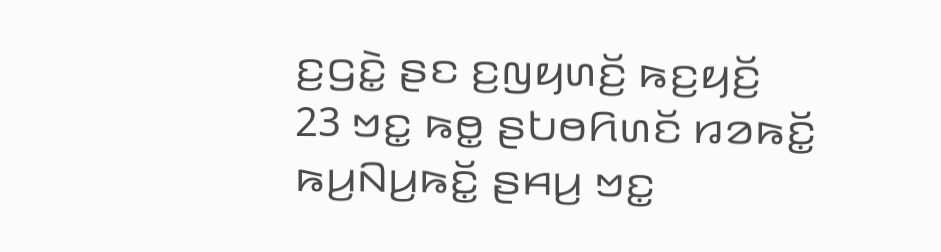ꤢ꤬ꤞꤢꤧ꤭ ꤔꤢ ꤢ꤬ꤜꤟꤛꤢꤩ꤬ ꤒꤢ꤬ꤟꤢꤩ꤬
23 ꤠꤢ꤭ ꤒꤥ꤭ ꤔꤝꤥꤖꤛꤢꤩ ꤙꤤꤒꤢꤩ꤭ ꤒꤣ꤬ꤡꤣ꤬ꤒꤢꤩ꤭ ꤔꤌꤣ꤬ ꤠꤢ꤭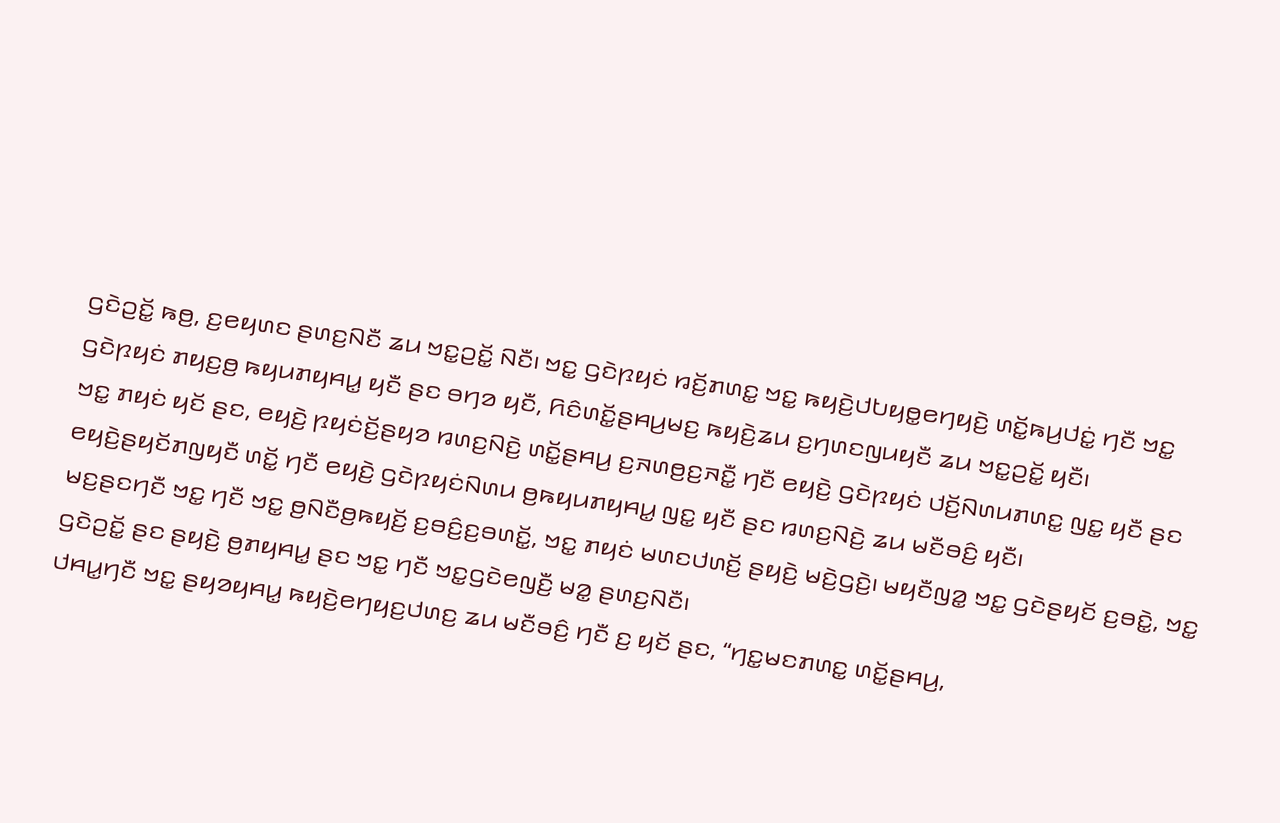ꤞꤢꤧꤑꤢꤩ꤭ ꤒꤥ꤬, ꤢ꤬ꤕꤟꤛꤢ ꤔꤛꤢ꤬ꤡꤢꤪ ꤘꤣ ꤠꤢ꤭ꤑꤢꤩ꤭ ꤡꤢꤪ꤯ ꤠꤢ꤭ ꤞꤢꤧꤐꤟꤢꤦ ꤙꤢꤩ꤬ꤊꤛꤢ꤭ ꤠꤢ꤭ ꤒꤟꤢꤧ꤬ꤓꤝꤟꤥ꤭ꤕꤚꤟꤢꤧ꤬ ꤛꤢꤩ꤭ꤒꤣ꤬ꤓꤢꤦ꤭ ꤚꤢꤪ ꤠꤢ꤭ ꤞꤢꤧꤐꤟꤢꤦ ꤊꤟꤢ꤬ꤥ꤬ ꤒꤟꤣꤊꤟꤌꤣ꤭ ꤟꤢꤪ ꤔꤢ ꤋꤚꤤ ꤟꤢꤪ, ꤖꤢꤨꤛꤢꤩ꤭ꤔꤌꤣ꤬ꤗꤢ꤬ ꤒꤟꤢꤧ꤬ꤘꤣ ꤢ꤬ꤚꤛꤢꤜꤣꤟꤢꤪ ꤘꤣ ꤠꤢ꤭ꤑꤢꤩ꤭ ꤟꤢꤪ꤯
ꤠꤢ꤭ ꤊꤟꤢꤦ ꤟꤢꤩ ꤔꤢ, ꤕꤟꤢꤧ꤬ ꤐꤟꤢꤦꤢꤩ꤬ꤔꤟꤤ ꤙꤛꤢ꤬ꤡꤢꤧ꤬ ꤛꤢꤩ꤭ꤔꤌꤣ꤬ ꤢ꤬ꤏꤛꤥ꤬ꤢ꤬ꤏꤢꤪ꤭ ꤚꤢꤪ ꤕꤟꤢꤧ꤬ ꤞꤢꤧꤐꤟꤢꤦ ꤓꤢꤩ꤬ꤡꤛꤣꤊꤛꤢ꤭ ꤜꤢ꤭ ꤟꤢꤪ ꤔꤢ ꤕꤟꤢꤧ꤬ꤔꤟꤢꤩꤊꤜꤟꤢꤪ ꤛꤢꤩ꤭ ꤚꤢꤪ ꤕꤟꤢꤧ꤬ ꤞꤢꤧꤐꤟꤢꤦꤡꤛꤣ ꤥ꤬ꤒꤟꤣꤊꤟꤌꤣ꤭ ꤜꤢ꤭ ꤟꤢꤪ ꤔꤢ ꤙꤛꤢ꤬ꤡꤢꤧ꤬ ꤘꤣ ꤗꤢꤪꤋꤢꤨ꤬ ꤟꤢꤪ꤯
ꤗꤢ꤬ꤔꤢꤚꤢꤪ ꤠꤢ꤭ ꤚꤢꤪ ꤠꤢ꤭ ꤥ꤬ꤡꤢꤪꤥ꤬ꤒꤟꤢꤩ꤬ ꤢ꤬ꤋꤢꤨ꤬ꤢ꤬ꤋꤛꤢꤩ꤭, ꤠꤢ꤭ ꤊꤟꤢꤦ ꤗꤛꤢꤓꤛꤢꤩ꤬ ꤔꤟꤢꤧ꤬ ꤗꤢꤧ꤬ꤞꤢꤧ꤬꤯ ꤗꤟꤢꤪꤜꤤ꤭ ꤠꤢ꤭ ꤞꤢꤧꤔꤟꤢꤩ ꤢ꤬ꤋꤢꤧ꤭, ꤠꤢ꤭ ꤞꤢꤧꤑꤢꤩ꤭ ꤔꤢ ꤔꤟꤢꤧ꤬ ꤥ꤬ꤊꤟꤌꤣ꤭ ꤔꤢ ꤠꤢ꤭ ꤚꤢꤪ ꤠꤢ꤭ꤞꤢꤧꤕꤜꤢꤪ꤬ ꤗꤤ꤭ ꤔꤛꤢ꤬ꤡꤢꤪ꤯
ꤓꤌꤣ꤭ꤚꤢꤪ ꤠꤢ꤭ ꤔꤟꤤꤟꤌꤣ꤭ ꤒꤟꤢꤧ꤬ꤕꤚꤟꤢ꤬ꤓꤛꤢ꤬ ꤘꤣ ꤗꤢꤪꤋꤢꤨ꤬ ꤚꤢꤪ ꤢ꤬ ꤟꤢꤩ ꤔꤢ, “ꤚꤢ꤭ꤗꤢꤊꤛꤢ꤭ ꤛꤢꤩ꤭ꤔꤌꤣ꤬,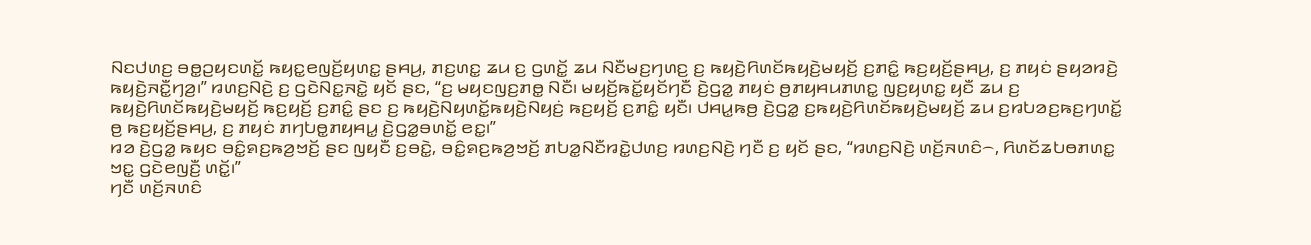ꤡꤢꤓꤛꤢ꤬ ꤋꤥ꤭ꤑꤟꤢꤛꤢꤩ꤭ ꤒꤟꤢ꤭ꤕꤜꤢꤩ꤬ꤟꤛꤢ꤭ ꤔꤌꤣ꤬, ꤊꤢ꤬ꤛꤢ꤭ ꤘꤣ ꤢ꤬ ꤞꤛꤢꤩ꤭ ꤘꤣ ꤡꤢꤪꤗꤢ꤬ꤚꤛꤢ꤬ ꤢ꤬ ꤒꤟꤢꤧ꤬ꤖꤛꤢꤩꤒꤟꤢꤧ꤬ꤗꤟꤢꤩ꤬ ꤢ꤬ꤊꤢꤨ꤭ ꤒꤢ꤬ꤟꤢꤩ꤬ꤔꤌꤣ꤬, ꤢ꤬ ꤊꤟꤢꤦ ꤔꤟꤤꤙꤢꤧ꤬ ꤒꤟꤢꤧ꤬ꤏꤢꤪ꤭ꤚꤤ꤬꤯” ꤙꤛꤢ꤬ꤡꤢꤧ꤬ ꤢ꤬ ꤞꤢꤧꤡꤢ꤭ꤏꤢꤧ꤭ ꤟꤢꤩ ꤔꤢ, “ꤢ꤬ ꤗꤟꤢꤜꤢ꤬ꤊꤥ꤭ ꤡꤢꤪ꤯ ꤗꤟꤢꤩ꤬ꤒꤢꤩ꤭ꤟꤢꤩꤚꤢꤪ ꤢꤧ꤬ꤞꤤ꤭ ꤊꤟꤢꤦ ꤥ꤬ꤊꤟꤌꤣꤊꤛꤢ꤭ ꤜꤢ꤬ꤟꤛꤢ꤭ ꤟꤢꤪ ꤘꤣ ꤢ꤬ ꤒꤟꤢꤧ꤬ꤖꤛꤢꤩꤒꤟꤢꤧ꤬ꤗꤟꤢꤩ꤬ ꤒꤢ꤬ꤟꤢꤩ꤬ ꤢ꤬ꤊꤢꤨ꤭ ꤔꤢ ꤢ꤬ ꤒꤟꤢꤧ꤬ꤡꤟꤛꤢꤩ꤭ꤒꤟꤢꤧ꤬ꤡꤟꤢꤦ꤬ ꤒꤢ꤬ꤟꤢꤩ꤬ ꤢ꤬ꤊꤢꤨ꤭ ꤟꤢꤪ꤯ ꤓꤌꤣ꤭ꤒꤥ꤬ ꤢꤧ꤬ꤞꤤ꤭ ꤢ꤬ꤒꤟꤢꤧ꤬ꤖꤛꤢꤩꤒꤟꤢꤧ꤬ꤗꤟꤢꤩ꤬ ꤘꤣ ꤢ꤬ꤙꤝꤤꤢ꤬ꤒꤢ꤬ꤚꤛꤢꤩ꤭ ꤥ꤬ ꤒꤢ꤬ꤟꤢꤩ꤬ꤔꤌꤣ꤬, ꤢ꤬ ꤊꤟꤢꤦ ꤊꤚꤝꤥ꤭ꤊꤟꤌꤣ꤭ ꤢꤧ꤬ꤞꤤ꤭ꤋꤛꤢꤩ꤭ ꤕꤢ꤭꤯”
ꤙꤤ ꤢꤧ꤬ꤞꤤ꤭ ꤒꤟꤢ ꤋꤢꤨ꤭ꤎꤢ꤬ꤒꤤ꤬ꤠꤢꤩ꤬ ꤔꤢ ꤜꤟꤢꤪ ꤢ꤬ꤋꤢꤧ꤭, ꤋꤢꤨ꤭ꤎꤢ꤬ꤒꤤ꤬ꤠꤢꤩ꤬ ꤊꤝꤤ꤭ꤡꤢꤪꤙꤢꤧ꤭ꤓꤛꤢ꤬ ꤙꤛꤢ꤬ꤡꤢꤧ꤬ ꤚꤢꤪ ꤢ꤬ ꤟꤢꤩ ꤔꤢ, “ꤙꤛꤢ꤬ꤡꤢꤧ꤬ ꤛꤢꤩ꤬ꤏꤛꤢꤨ꤮, ꤖꤛꤢꤩꤘꤝꤥꤊꤛꤢ꤭ ꤠꤢ꤭ ꤞꤢꤧꤕꤜꤢꤪ꤬ ꤛꤢꤩ꤭꤯”
ꤚꤢꤪ ꤛꤢꤩ꤬ꤏꤛꤢꤨ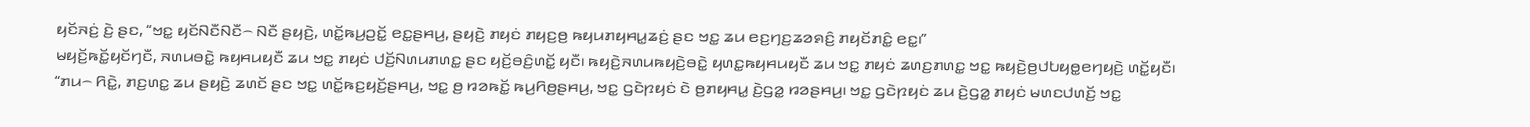ꤟꤢꤩꤏꤢꤦ꤬ ꤢꤧ꤬ ꤔꤢ, “ꤠꤢ꤭ ꤟꤢꤩꤡꤢꤪꤡꤢꤪ꤮ ꤡꤢꤪ ꤔꤟꤢꤧ꤬, ꤛꤢꤩ꤭ꤒꤣ꤬ꤑꤢꤩ꤭ ꤕꤢ꤭ꤔꤌꤣ꤬, ꤔꤟꤢꤧ꤬ ꤊꤟꤢꤦ ꤊꤟꤢ꤬ꤥ꤬ ꤒꤟꤣꤊꤟꤌꤣ꤭ꤘꤢꤦ꤬ ꤔꤢ ꤠꤢ꤭ ꤘꤣ ꤕꤢ꤬ꤚꤢ꤬ꤘꤤꤎꤢꤨ꤬ ꤊꤟꤢꤩꤊꤢꤨ꤭ ꤕꤢ꤭꤯”
ꤗꤟꤢꤩ꤬ꤒꤢꤩ꤭ꤟꤢꤩꤚꤢꤪ, ꤏꤛꤣꤋꤢꤧ꤭ ꤒꤟꤌꤣꤟꤢꤪ ꤘꤣ ꤠꤢ꤭ ꤊꤟꤢꤦ ꤓꤢꤩ꤬ꤡꤛꤣꤊꤛꤢ꤭ ꤔꤢ ꤟꤢꤩ꤬ꤋꤢꤨ꤬ꤛꤢꤩ꤭ ꤟꤢꤪ꤯ ꤒꤟꤢꤧ꤬ꤏꤛꤣꤒꤟꤢꤧ꤬ꤋꤢꤧ꤭ ꤟꤛꤢ꤭ꤒꤟꤌꤣꤟꤢꤪ ꤘꤣ ꤠꤢ꤭ ꤊꤟꤢꤦ ꤘꤛꤢ꤬ꤊꤛꤢ꤭ ꤠꤢ꤭ ꤒꤟꤢꤧ꤬ꤥ꤬ꤓꤝꤟꤥ꤭ꤕꤚꤟꤢꤧ꤬ ꤛꤢꤩ꤭ꤟꤢꤪ꤯
“ꤊꤣ꤮ ꤖꤢꤧ꤭, ꤊꤢ꤬ꤛꤢ꤭ ꤘꤣ ꤔꤟꤢꤧ꤬ ꤘꤛꤢꤩ ꤔꤢ ꤠꤢ꤭ ꤛꤢꤩ꤭ꤒꤢ꤬ꤟꤢꤩ꤬ꤔꤌꤣ꤬, ꤠꤢ꤭ ꤥ꤬ ꤙꤤꤒꤢꤩ꤭ ꤒꤣ꤬ꤖꤥ꤬ꤔꤌꤣ꤬, ꤠꤢ꤭ ꤞꤢꤧꤐꤟꤢꤦ ꤢꤧ ꤥ꤬ꤊꤟꤌꤣ꤭ ꤢꤧ꤬ꤞꤤ꤭ ꤙꤤꤔꤌꤣ꤬꤯ ꤠꤢ꤭ ꤞꤢꤧꤐꤟꤢꤦ ꤘꤣ ꤢꤧ꤬ꤞꤤ꤭ ꤊꤟꤢꤦ ꤗꤛꤢꤓꤛꤢꤩ꤬ ꤠꤢ꤭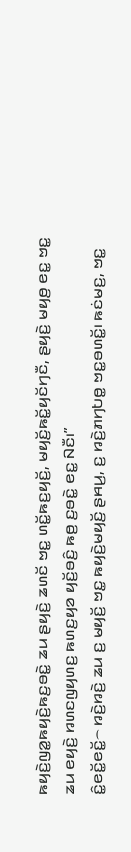ꤒꤟꤢꤧ꤬ꤜꤤ꤭ꤒꤟꤢꤧ꤬ꤒꤢ꤬ꤋꤢꤧ꤭ ꤘꤣ ꤔꤟꤢꤧ꤬ ꤘꤛꤢꤩ ꤠꤢ꤭ ꤛꤢꤩ꤭ꤒꤢ꤬ꤟꤢꤩ꤬, ꤗꤟꤢꤩ꤬ꤒꤢꤩ꤭ꤟꤢꤩꤚꤢꤪ, ꤔꤟꤢꤧ꤬ ꤗꤟꤥ꤬ ꤕꤢ꤭ ꤠꤢ꤭ ꤘꤣ ꤕꤟꤢꤧ꤬ ꤙꤛꤢꤜꤟꤛꤢ꤬ ꤒꤛꤢ꤬ꤟꤤ ꤟꤢꤩ꤬ꤋꤢꤨ꤬ ꤒꤥ꤬ ꤢ꤬ꤋꤢꤧ꤭ ꤕꤢ꤭ ꤡꤢꤪ꤯”
ꤢꤨ꤭ꤕꤢꤩ꤭ꤕꤢꤩ꤭꤮ ꤙꤢꤧ꤬ꤙꤢꤧ꤬ ꤘꤣ ꤢ꤬ ꤗꤟꤢꤩ꤬ ꤠꤢ꤭ ꤒꤟꤢꤧ꤬ꤗꤟꤢꤩ꤬ ꤔꤌꤣ꤬, ꤢ꤬ ꤙꤢꤧ꤬ꤊꤚꤝꤥ꤭ ꤠꤢ꤭ꤋꤛꤢꤩ꤭꤯ ꤒꤢꤦꤗꤢ꤬, ꤠꤢ꤭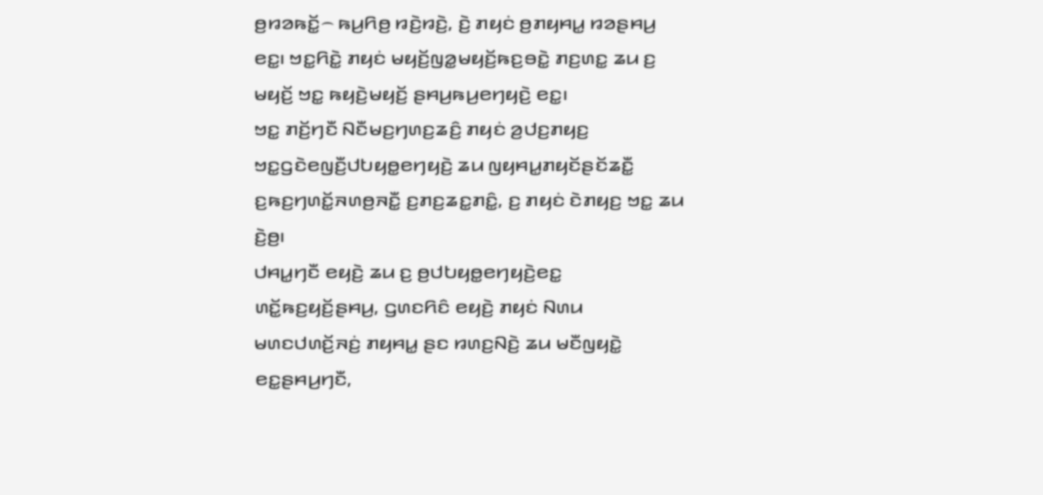ꤥ꤬ꤙꤤꤒꤢꤩ꤭꤮ ꤒꤣ꤬ꤖꤥ꤬ ꤙꤢꤧ꤬ꤙꤢꤧ꤬, ꤢꤧ꤬ ꤊꤟꤢꤦ ꤥ꤬ꤊꤟꤌꤣ꤭ ꤙꤤꤔꤌꤣ꤬ ꤕꤢ꤭꤯ ꤠꤢ꤭ꤖꤢꤧ꤭ ꤊꤟꤢꤦ ꤗꤟꤢꤩ꤬ꤜꤤ꤭ꤗꤟꤢꤩ꤬ꤒꤢ꤬ꤋꤢꤧ꤭ ꤊꤢ꤬ꤛꤢ꤭ ꤘꤣ ꤢ꤬ ꤗꤟꤢꤩ꤬ ꤠꤢ꤭ ꤒꤟꤢꤧ꤬ꤗꤟꤢꤩ꤬ ꤔꤌꤣ꤬ꤒꤣ꤬ꤕꤚꤟꤢꤧ꤬ ꤕꤢ꤭꤯
ꤠꤢ꤭ ꤊꤢꤩ꤬ꤚꤢꤪ ꤡꤢꤪꤗꤢ꤬ꤚꤛꤢ꤬ꤘꤢꤨ꤬ ꤊꤟꤢꤦ ꤤ꤬ꤓꤢ꤬ꤊꤟꤢ꤬ ꤠꤢ꤭ꤞꤢꤧꤕꤜꤢꤪ꤬ꤓꤝꤟꤥ꤭ꤕꤚꤟꤢꤧ꤬ ꤘꤣ ꤜꤟꤌꤣ꤭ꤊꤟꤢꤩꤔꤢꤩꤘꤢꤪ꤭ ꤢ꤬ꤒꤢ꤬ꤚꤛꤢꤩ꤭ꤏꤛꤥ꤬ꤏꤢꤪ꤭ ꤢ꤬ꤊꤢ꤬ꤘꤢ꤭ꤊꤢꤨ꤭, ꤢ꤬ ꤊꤟꤢꤦ ꤢꤧꤊꤟꤢ꤬ ꤠꤢ꤭ ꤘꤣ ꤢꤧ꤬ꤥ꤬꤯
ꤓꤌꤣ꤭ꤚꤢꤪ ꤕꤟꤢꤧ꤬ ꤘꤣ ꤢ꤬ ꤥ꤬ꤓꤝꤟꤥ꤭ꤕꤚꤟꤢꤧ꤬ꤕꤢ꤭ ꤛꤢꤩ꤭ꤒꤢ꤬ꤟꤢꤩ꤬ꤔꤌꤣ꤬, ꤞꤛꤢꤖꤢꤨ ꤕꤟꤢꤧ꤬ ꤊꤟꤢꤦ ꤡꤛꤣ ꤗꤛꤢꤓꤛꤢꤩ꤬ꤏꤢꤦ꤬ ꤊꤟꤌꤣ꤭ ꤔꤢ ꤙꤛꤢ꤬ꤡꤢꤧ꤬ ꤘꤣ ꤗꤢꤪꤜꤟꤢꤧ꤭ ꤕꤢ꤭ꤔꤌꤣ꤬ꤚꤢꤪ,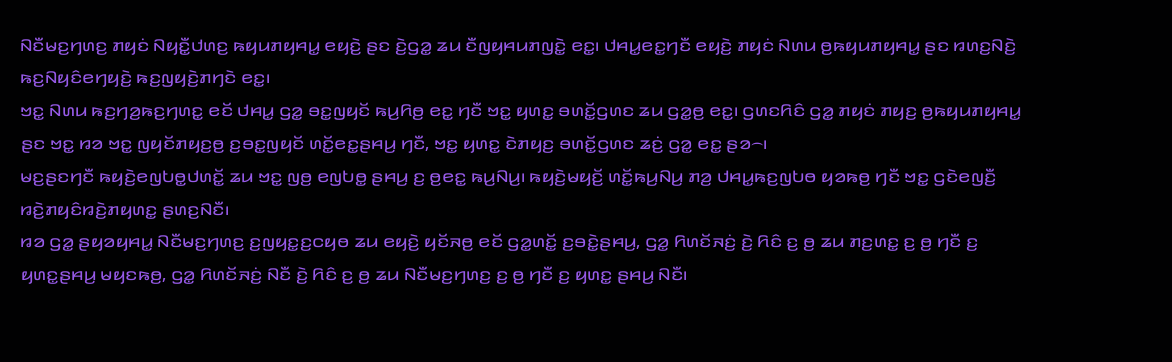ꤡꤢꤪꤗꤢ꤬ꤚꤛꤢ꤬ ꤊꤟꤢꤦ ꤡꤟꤢꤪ꤭ꤓꤛꤢ꤬ ꤒꤟꤣꤊꤟꤌꤣ꤭ ꤕꤟꤢꤧ꤬ ꤔꤢ ꤢꤧ꤬ꤞꤤ꤭ ꤘꤣ ꤢꤪꤜꤟꤌꤣꤊꤜꤢꤧ꤭ ꤕꤢ꤭꤯ ꤓꤌꤣ꤭ꤕꤢ꤭ꤚꤢꤪ ꤕꤟꤢꤧ꤬ ꤊꤟꤢꤦ ꤡꤛꤣ ꤥ꤬ꤒꤟꤣꤊꤟꤌꤣ꤭ ꤔꤢ ꤙꤛꤢ꤬ꤡꤢꤧ꤬ ꤒꤢ꤬ꤡꤟꤢꤨꤕꤚꤟꤢꤧ꤬ ꤒꤢ꤬ꤜꤟꤢꤧ꤬ꤊꤚꤢꤧ ꤕꤢ꤭꤯
ꤠꤢ꤭ ꤡꤛꤣ ꤒꤢ꤬ꤚꤤ꤬ꤒꤢ꤬ꤚꤛꤢ꤭ ꤕꤢꤩ ꤓꤌꤣ꤭ ꤞꤤ꤭ ꤋꤢ꤭ꤜꤟꤢꤩ ꤒꤣ꤬ꤖꤥ꤬ ꤕꤢ꤭ ꤚꤢꤪ ꤠꤢ꤭ ꤟꤛꤢ꤭ ꤋꤛꤢꤩ꤭ꤞꤛꤢ ꤘꤣ ꤞꤤ꤭ꤥ꤬ ꤕꤢ꤭꤯ ꤞꤛꤢꤖꤢꤨ ꤞꤤ꤭ ꤊꤟꤢꤦ ꤊꤟꤢ꤬ ꤥ꤬ꤒꤟꤣꤊꤟꤌꤣ꤭ ꤔꤢ ꤠꤢ꤭ ꤙꤤ ꤠꤢ꤭ ꤜꤟꤢꤩꤊꤟꤢ꤬ꤥ꤬ ꤢ꤬ꤋꤢ꤭ꤜꤟꤢꤩ ꤛꤢꤩ꤭ꤕꤢ꤭ꤔꤌꤣ꤬ ꤚꤢꤪ, ꤠꤢ꤭ ꤟꤛꤢ꤭ ꤢꤧꤊꤟꤢ꤬ ꤋꤛꤢꤩ꤭ꤞꤛꤢ ꤘꤢꤦ꤬ ꤞꤤ꤭ ꤕꤢ꤭ ꤔꤤ꤮꤯
ꤗꤢ꤬ꤔꤢꤚꤢꤪ ꤒꤟꤢꤧ꤬ꤕꤜꤝꤥ꤭ꤓꤛꤢꤩ꤭ ꤘꤣ ꤠꤢ꤭ ꤜꤥ꤬ ꤕꤜꤝꤥ꤭ ꤔꤌꤣ꤬ ꤢ꤬ ꤥ꤬ꤕꤢ꤭ ꤒꤣ꤬ꤡꤣ꤬꤯ ꤒꤟꤢꤧ꤬ꤗꤟꤢꤩ꤬ ꤛꤢꤩ꤭ꤒꤣ꤬ꤡꤣ꤬ ꤊꤤ꤬ ꤓꤌꤣ꤭ꤒꤢ꤬ꤜꤝꤥ ꤟꤤꤒꤥ꤬ ꤚꤢꤪ ꤠꤢ꤭ ꤞꤢꤧꤕꤜꤢꤪ꤬ ꤙꤢꤧ꤬ꤊꤟꤢꤨꤙꤢꤧ꤬ꤊꤟꤛꤢ꤭ ꤔꤛꤢ꤬ꤡꤢꤪ꤯
ꤙꤤ ꤞꤤ꤭ ꤔꤟꤤꤟꤌꤣ꤭ ꤡꤢꤪꤗꤢ꤬ꤚꤛꤢ꤬ ꤢ꤬ꤜꤟꤢ꤭ꤢ꤬ꤍꤟꤥ ꤘꤣ ꤕꤟꤢꤧ꤬ ꤟꤢꤩꤏꤥ꤬ ꤕꤢꤩ ꤞꤤ꤭ꤛꤢꤩ꤭ ꤢ꤬ꤋꤢꤧ꤭ꤔꤌꤣ꤬, ꤞꤤ꤭ ꤖꤛꤢꤩꤏꤢꤦ꤬ ꤢꤧ꤬ ꤖꤢꤨ ꤢ꤬ ꤥ꤬ ꤘꤣ ꤊꤢ꤬ꤛꤢ꤭ ꤢ꤬ ꤥ꤬ ꤚꤢꤪ ꤢ꤬ ꤟꤛꤢ꤭ꤔꤌꤣ꤬ ꤗꤟꤢꤒꤥ꤬, ꤞꤤ꤭ ꤖꤛꤢꤩꤏꤢꤦ꤬ ꤡꤢꤪ ꤢꤧ꤬ ꤖꤢꤨ ꤢ꤬ ꤥ꤬ ꤘꤣ ꤡꤢꤪꤗꤢ꤬ꤚꤛꤢ꤬ ꤢ꤬ ꤥ꤬ ꤚꤢꤪ ꤢ꤬ ꤟꤛꤢ꤭ ꤔꤌꤣ꤬ ꤡꤢꤪ꤯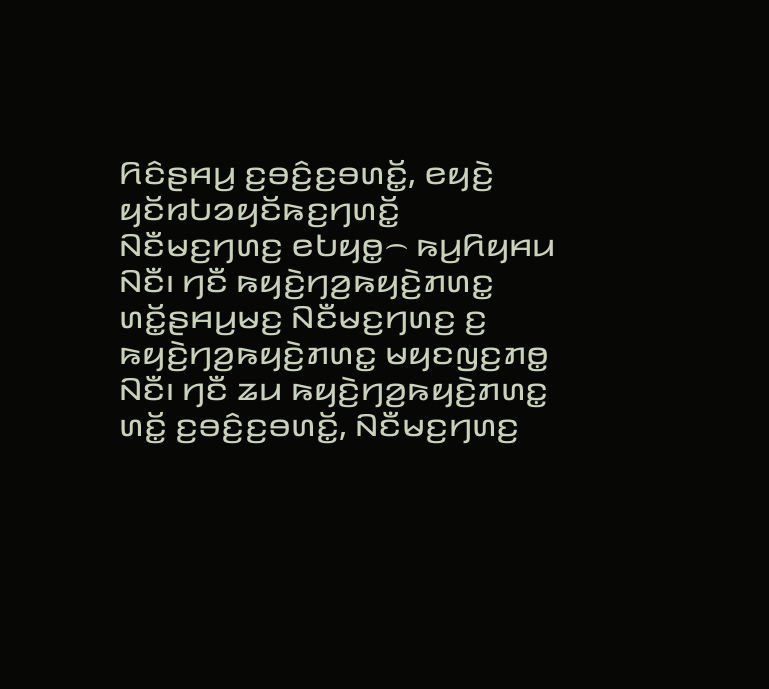ꤖꤢꤨꤔꤌꤣ꤬ ꤢ꤬ꤋꤢꤨ꤬ꤢ꤬ꤋꤛꤢꤩ꤭, ꤕꤟꤢꤧ꤬ ꤟꤢꤩꤙꤝꤤꤟꤢꤩꤒꤢ꤬ꤚꤛꤢꤩ꤭ ꤡꤢꤪꤗꤢ꤬ꤚꤛꤢ꤬ ꤕꤝꤟꤥ꤭꤮ ꤒꤣ꤬ꤖꤟꤌꤣ ꤡꤢꤪ꤯ ꤚꤢꤪ ꤒꤟꤢꤧ꤬ꤚꤤ꤬ꤒꤟꤢꤧ꤬ꤊꤛꤢ꤭ ꤛꤢꤩ꤭ꤔꤌꤣ꤬ꤗꤢ꤬ ꤡꤢꤪꤗꤢ꤬ꤚꤛꤢ꤬ ꤢ꤬ ꤒꤟꤢꤧ꤬ꤚꤤ꤬ꤒꤟꤢꤧ꤬ꤊꤛꤢ꤭ ꤗꤟꤢꤜꤢ꤬ꤊꤥ꤭ ꤡꤢꤪ꤯ ꤚꤢꤪ ꤘꤣ ꤒꤟꤢꤧ꤬ꤚꤤ꤬ꤒꤟꤢꤧ꤬ꤊꤛꤢ꤭ ꤛꤢꤩ꤭ ꤢ꤬ꤋꤢꤨ꤬ꤢ꤬ꤋꤛꤢꤩ꤭, ꤡꤢꤪꤗꤢ꤬ꤚꤛꤢ꤬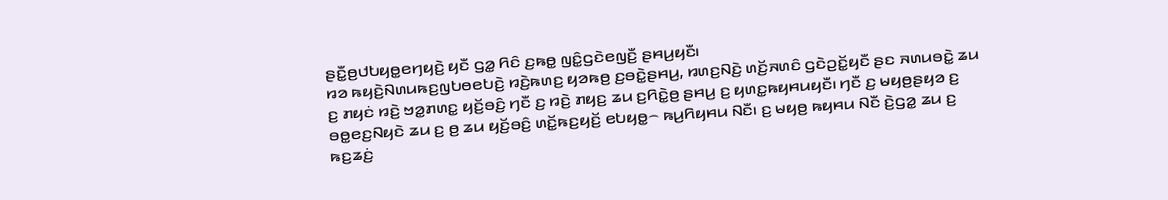ꤔꤢꤪ꤭ꤥ꤬ꤓꤝꤟꤥ꤭ꤕꤚꤟꤢꤧ꤬ ꤟꤢꤪ ꤞꤤ꤭ ꤖꤢꤨ ꤢ꤬ꤒꤥ꤭ ꤜꤢꤨ꤭ꤞꤢꤧꤕꤜꤢꤪ꤬ ꤔꤌꤣ꤬ꤟꤢꤪ꤯
ꤙꤤ ꤒꤟꤢꤧ꤬ꤡꤛꤣꤒꤢ꤬ꤜꤝꤥꤕꤝꤢꤧ꤬ ꤙꤢꤧ꤬ꤒꤛꤢ꤬ ꤟꤤꤒꤥ꤬ ꤢ꤬ꤋꤢꤧ꤭ꤔꤌꤣ꤬, ꤙꤛꤢ꤬ꤡꤢꤧ꤬ ꤛꤢꤩ꤬ꤏꤛꤢꤨ ꤞꤢꤧꤑꤢꤩ꤭ꤟꤢꤪ ꤔꤢ ꤏꤛꤣꤋꤢꤧ꤭ ꤘꤣ ꤢ꤬ ꤊꤟꤢꤦ ꤙꤢꤧ꤬ ꤠꤤ꤭ꤊꤛꤢ꤭ ꤟꤢꤩ꤬ꤋꤢꤨ꤬ ꤚꤢꤪ ꤢ꤬ ꤙꤢꤧ꤬ ꤊꤟꤢ꤬ ꤘꤣ ꤢ꤬ꤖꤢꤧ꤭ꤥ꤬ ꤔꤌꤣ꤬ ꤢ꤬ ꤟꤛꤢ꤭ꤒꤟꤌꤣꤟꤢꤪ꤯ ꤚꤢꤪ ꤢ꤬ ꤗꤟꤥ꤬ꤔꤟꤤ ꤢ꤬ ꤋꤥ꤭ꤕꤢ꤬ꤡꤟꤢꤧ ꤘꤣ ꤢ꤬ ꤥ꤬ ꤘꤣ ꤟꤢꤩ꤬ꤋꤢꤨ꤬ ꤛꤢꤩ꤭ꤒꤢ꤬ꤟꤢꤩ꤬ ꤕꤝꤟꤥ꤭꤮ ꤒꤣ꤬ꤖꤟꤌꤣ ꤡꤢꤪ꤯ ꤢ꤬ ꤗꤟꤥ꤬ ꤒꤟꤌꤣ ꤡꤢꤪ ꤢꤧ꤬ꤞꤤ꤭ ꤘꤣ ꤢ꤬ ꤒꤢ꤬ꤘꤢꤦ꤬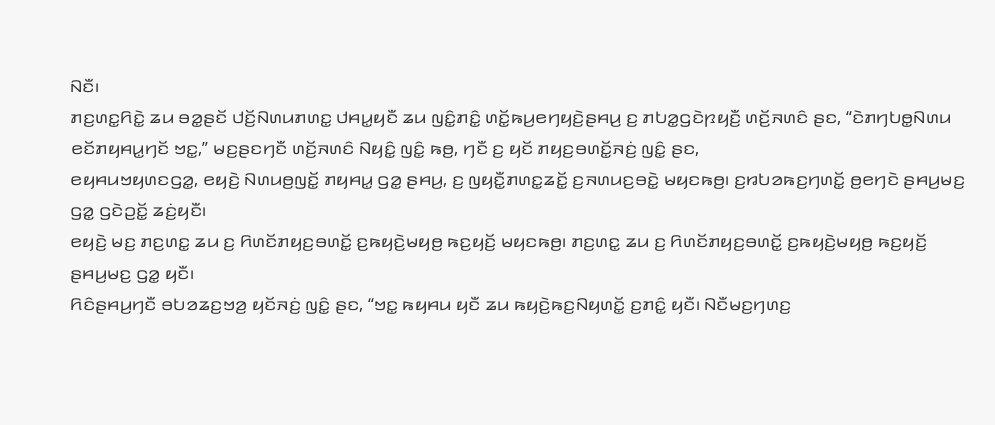ꤡꤢꤪ꤯
ꤊꤢ꤬ꤛꤢ꤭ꤖꤢꤧ꤭ ꤘꤣ ꤋꤤ꤭ꤔꤢꤩ ꤓꤢꤩ꤬ꤡꤛꤣꤊꤛꤢ꤭ ꤓꤌꤣ꤭ꤟꤢꤪ ꤘꤣ ꤜꤢꤨ꤭ꤊꤢꤨ꤭ ꤛꤢꤩ꤭ꤒꤣ꤬ꤕꤚꤟꤢꤧ꤬ꤔꤌꤣ꤬ ꤢ꤬ ꤊꤝꤤ꤭ꤞꤢꤧꤐꤟꤢꤪ꤬ ꤛꤢꤩ꤬ꤏꤛꤢꤨ ꤔꤢ, “ꤢꤧꤊꤚꤝꤥ꤭ꤡꤛꤣ ꤕꤢꤩꤊꤟꤌꤣ꤭ꤚꤢꤩ ꤠꤢ꤭,” ꤗꤢ꤬ꤔꤢꤚꤢꤪ ꤛꤢꤩ꤬ꤏꤛꤢꤨ ꤡꤟꤢꤨ꤭ ꤜꤢꤨ꤭ ꤒꤥ꤬, ꤚꤢꤪ ꤢ꤬ ꤟꤢꤩ ꤊꤟꤢ꤬ꤋꤛꤢꤩ꤭ꤏꤢꤦ꤬ ꤜꤢꤨ꤭ ꤔꤢ,
ꤕꤟꤌꤣꤠꤟꤛꤢꤞꤤ꤭, ꤕꤟꤢꤧ꤬ ꤡꤛꤣꤥ꤬ꤜꤢꤩ꤭ ꤊꤟꤌꤣ꤭ ꤞꤤ꤭ ꤔꤌꤣ꤬, ꤢ꤬ ꤜꤟꤢꤪ꤭ꤊꤛꤢ꤭ꤘꤢꤩ꤭ ꤢ꤬ꤏꤛꤣꤢ꤬ꤋꤢꤧ꤭ ꤗꤟꤢꤒꤥ꤬꤯ ꤢ꤬ꤙꤝꤤꤒꤢ꤬ꤚꤛꤢꤩ꤭ ꤥ꤬ꤕꤚꤢꤧ ꤔꤌꤣ꤬ꤗꤢ꤬ ꤞꤤ꤭ ꤞꤢꤧꤑꤢꤩ꤭ ꤘꤢꤦ꤬ꤟꤢꤪ꤯
ꤕꤟꤢꤧ꤬ ꤗꤢ꤬ ꤊꤢ꤬ꤛꤢ꤭ ꤘꤣ ꤢ꤬ ꤖꤛꤢꤩꤊꤟꤢ꤬ꤋꤛꤢꤩ꤭ ꤢ꤬ꤒꤟꤢꤧ꤬ꤗꤟꤥ꤬ ꤒꤢ꤬ꤟꤢꤩ꤬ ꤗꤟꤢꤒꤥ꤬꤯ ꤊꤢ꤬ꤛꤢ꤭ ꤘꤣ ꤢ꤬ ꤖꤛꤢꤩꤊꤟꤢ꤬ꤋꤛꤢꤩ꤭ ꤢ꤬ꤒꤟꤢꤧ꤬ꤗꤟꤥ꤬ ꤒꤢ꤬ꤟꤢꤩ꤬ ꤔꤌꤣ꤬ꤗꤢ꤬ ꤞꤤ꤭ ꤟꤢꤪ꤯
ꤖꤢꤨꤔꤌꤣ꤬ꤚꤢꤪ ꤋꤝꤤꤘꤢ꤬ꤠꤤ꤬ ꤟꤢꤩꤏꤢꤦ꤬ ꤜꤢꤨ꤭ ꤔꤢ, “ꤠꤢ꤭ ꤒꤟꤌꤣ ꤟꤢꤪ ꤘꤣ ꤒꤟꤢꤧ꤬ꤒꤢ꤬ꤡꤟꤛꤢꤩ꤭ ꤢ꤬ꤊꤢꤨ꤭ ꤟꤢꤪ꤯ ꤡꤢꤪꤗꤢ꤬ꤚꤛꤢ꤬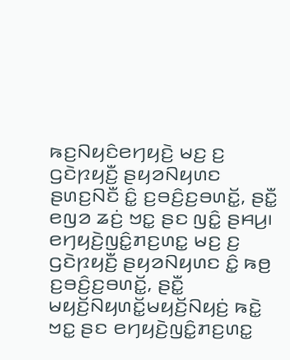ꤒꤢ꤬ꤡꤟꤢꤨꤕꤚꤟꤢꤧ꤬ ꤗꤢ꤬ ꤢ꤬ ꤞꤢꤧꤐꤟꤢꤪ꤬ ꤔꤟꤤꤡꤟꤛꤢ ꤔꤛꤢ꤬ꤡꤢꤪ ꤢꤨ꤭ ꤢ꤬ꤋꤢꤨ꤬ꤢ꤬ꤋꤛꤢꤩ꤭, ꤔꤢꤪ꤭ ꤕꤜꤤ ꤘꤢꤦ꤬ ꤠꤢ꤭ ꤔꤢ ꤜꤢꤨ꤭ ꤔꤌꤣ꤬꤯ ꤕꤚꤟꤢꤧ꤬ꤜꤢꤨ꤭ꤊꤢ꤬ꤛꤢ꤭ ꤗꤢ꤬ ꤢ꤬ ꤞꤢꤧꤐꤟꤢꤪ꤬ ꤔꤟꤤꤡꤟꤛꤢ ꤢꤨ꤭ ꤒꤥ꤬ ꤢ꤬ꤋꤢꤨ꤬ꤢ꤬ꤋꤛꤢꤩ꤭, ꤔꤢꤪ꤭ ꤗꤟꤢꤩ꤬ꤡꤟꤛꤢꤩ꤭ꤗꤟꤢꤩ꤬ꤡꤟꤢꤦ꤬ ꤒꤢꤧ꤭ ꤠꤢ꤭ ꤔꤢ ꤕꤚꤟꤢꤧ꤬ꤜꤢꤨ꤭ꤊꤢ꤬ꤛꤢ꤭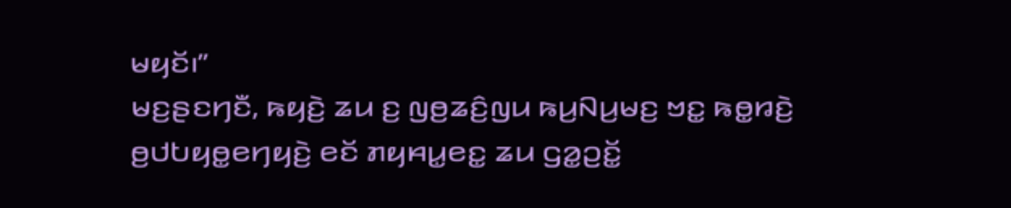ꤗꤟꤢꤩ꤯”
ꤗꤢ꤬ꤔꤢꤚꤢꤪ, ꤒꤟꤢꤧ꤬ ꤘꤣ ꤢ꤬ ꤜꤥ꤬ꤘꤢꤨ꤬ꤜꤣ ꤒꤣ꤬ꤡꤣ꤬ꤗꤢ꤬ ꤠꤢ꤭ ꤒꤥ꤭ꤙꤢꤧ꤬ ꤥ꤬ꤓꤝꤟꤥ꤭ꤕꤚꤟꤢꤧ꤬ ꤕꤢꤩ ꤊꤟꤌꤣ꤭ꤕꤢ꤭ ꤘꤣ ꤞꤤ꤭ꤑꤢꤩ꤭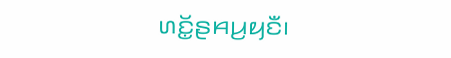ꤛꤢꤩ꤭ꤔꤌꤣ꤬ꤟꤢꤪ꤯